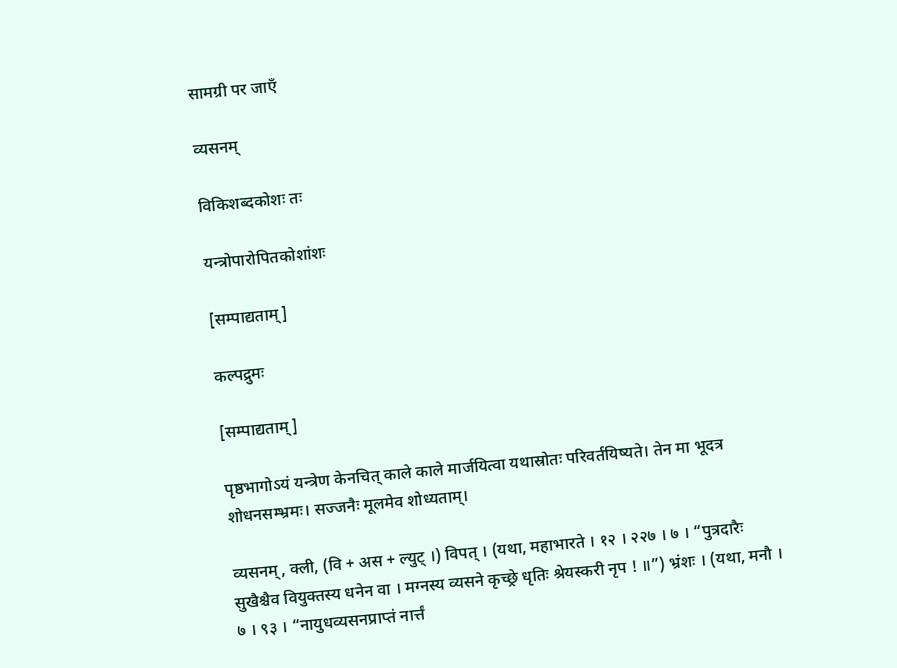सामग्री पर जाएँ

व्यसनम्

विकिशब्दकोशः तः

यन्त्रोपारोपितकोशांशः

[सम्पाद्यताम्]

कल्पद्रुमः

[सम्पाद्यताम्]

पृष्ठभागोऽयं यन्त्रेण केनचित् काले काले मार्जयित्वा यथास्रोतः परिवर्तयिष्यते। तेन मा भूदत्र शोधनसम्भ्रमः। सज्जनैः मूलमेव शोध्यताम्।

व्यसनम्, क्ली, (वि + अस + ल्युट् ।) विपत् । (यथा, महाभारते । १२ । २२७ । ७ । “पुत्रदारैः सुखैश्चैव वियुक्तस्य धनेन वा । मग्नस्य व्यसने कृच्छ्रे धृतिः श्रेयस्करी नृप ! ॥”) भ्रंशः । (यथा, मनौ । ७ । ९३ । “नायुधव्यसनप्राप्तं नार्त्तं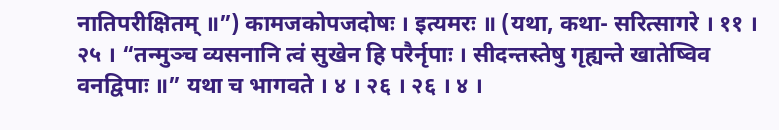नातिपरीक्षितम् ॥”) कामजकोपजदोषः । इत्यमरः ॥ (यथा, कथा- सरित्सागरे । ११ । २५ । “तन्मुञ्च व्यसनानि त्वं सुखेन हि परैर्नृपाः । सीदन्तस्तेषु गृह्यन्ते खातेष्विव वनद्विपाः ॥” यथा च भागवते । ४ । २६ । २६ । ४ ।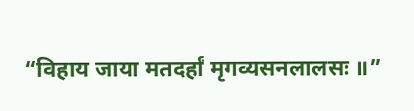“विहाय जाया मतदर्हां मृगव्यसनलालसः ॥”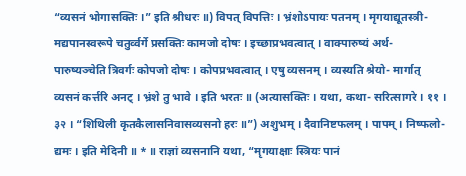“व्यसनं भोगासक्तिः ।” इति श्रीधरः ॥) विपत् विपत्तिः । भ्रंशोऽपायः पतनम् । मृगयाद्यूतस्त्री- मद्यपानस्वरूपे चतुर्व्वर्गे प्रसक्तिः कामजो दोषः । इच्छाप्रभवत्वात् । वाक्पारुष्यं अर्थ- पारुष्यञ्चेति त्रिवर्गः कोपजो दोषः । कोपप्रभवत्वात् । एषु व्यसनम् । व्यस्यति श्रेयो- मार्गात् व्यसनं कर्त्तरि अनट् । भ्रंशे तु भावे । इति भरतः ॥ (अत्यासक्तिः । यथा, कथा- सरित्सागरे । ११ । ३२ । “शिथिली कृतकैलासनिवासव्यसनो हरः ॥”) अशुभम् । दैवानिष्टफलम् । पापम् । निष्फलो- द्यमः । इति मेदिनी ॥ * ॥ राज्ञां व्यसनानि यथा, “मृगयाक्षाः स्त्रियः पानं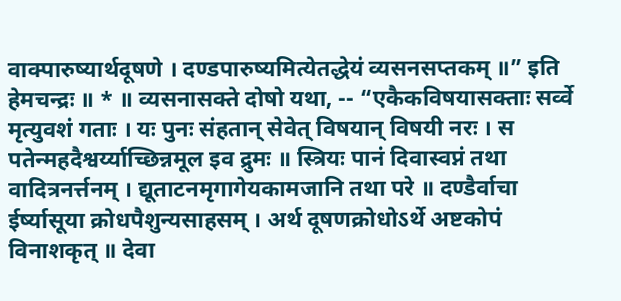वाक्पारुष्यार्थदूषणे । दण्डपारुष्यमित्येतद्धेयं व्यसनसप्तकम् ॥” इति हेमचन्द्रः ॥ * ॥ व्यसनासक्ते दोषो यथा, -- “एकैकविषयासक्ताः सर्व्वे मृत्युवशं गताः । यः पुनः संहतान् सेवेत् विषयान् विषयी नरः । स पतेन्महदैश्वर्य्याच्छिन्नमूल इव द्रुमः ॥ स्त्रियः पानं दिवास्वप्नं तथा वादित्रनर्त्तनम् । द्यूताटनमृगागेयकामजानि तथा परे ॥ दण्डैर्वाचा ईर्ष्यासूया क्रोधपैशुन्यसाहसम् । अर्थ दूषणक्रोधोऽर्थे अष्टकोपं विनाशकृत् ॥ देवा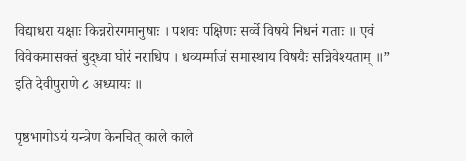विद्याधरा यक्षाः किन्नरोरगमानुषाः । पशवः पक्षिणः सर्व्वे विषये निधनं गताः ॥ एवं विवेकमासक्तं बुद्ध्वा घोरं नराधिप । धव्यर्म्माजं समास्थाय विषयैः सन्निवेश्यताम् ॥” इति देवीपुराणे ८ अध्यायः ॥

पृष्ठभागोऽयं यन्त्रेण केनचित् काले काले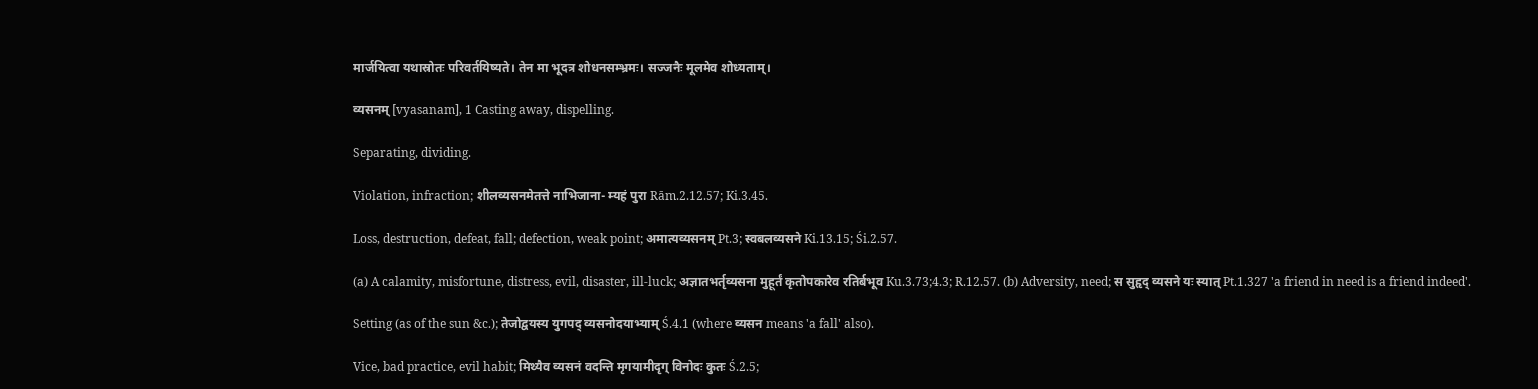मार्जयित्वा यथास्रोतः परिवर्तयिष्यते। तेन मा भूदत्र शोधनसम्भ्रमः। सज्जनैः मूलमेव शोध्यताम्।

व्यसनम् [vyasanam], 1 Casting away, dispelling.

Separating, dividing.

Violation, infraction; शीलव्यसनमेतत्ते नाभिजाना- म्यहं पुरा Rām.2.12.57; Ki.3.45.

Loss, destruction, defeat, fall; defection, weak point; अमात्यव्यसनम् Pt.3; स्वबलव्यसने Ki.13.15; Śi.2.57.

(a) A calamity, misfortune, distress, evil, disaster, ill-luck; अज्ञातभर्तृव्यसना मुहूर्तं कृतोपकारेव रतिर्बभूव Ku.3.73;4.3; R.12.57. (b) Adversity, need; स सुहृद् व्यसने यः स्यात् Pt.1.327 'a friend in need is a friend indeed'.

Setting (as of the sun &c.); तेजोद्वयस्य युगपद् व्यसनोदयाभ्याम् Ś.4.1 (where व्यसन means 'a fall' also).

Vice, bad practice, evil habit; मिथ्यैव व्यसनं वदन्ति मृगयामीदृग् विनोदः कुतः Ś.2.5;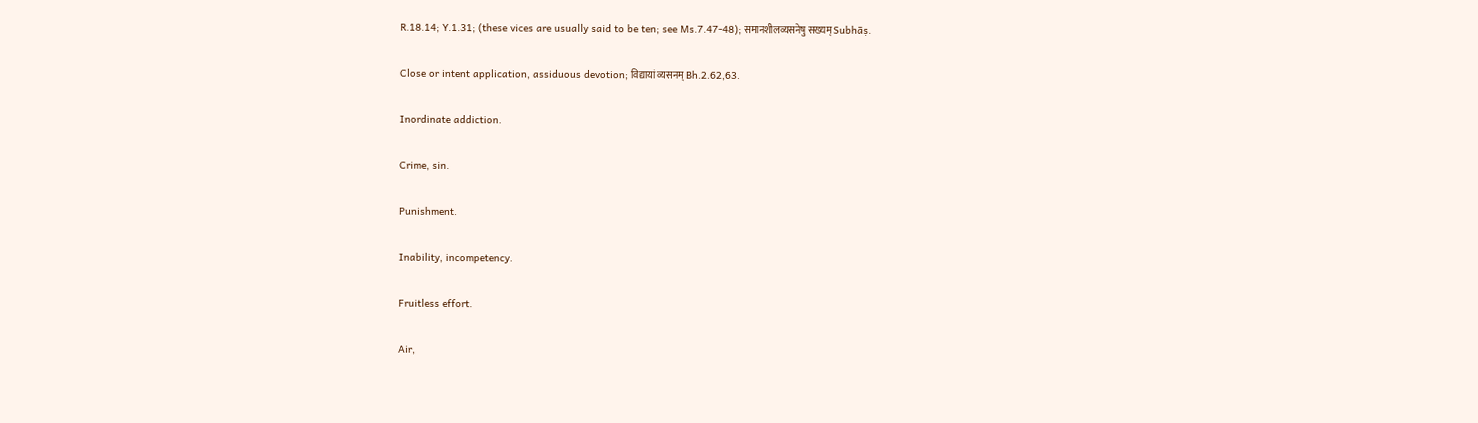R.18.14; Y.1.31; (these vices are usually said to be ten; see Ms.7.47-48); समानशीलव्यसनेषु सख्यम् Subhāṣ.

Close or intent application, assiduous devotion; विद्यायां व्यसनम् Bh.2.62,63.

Inordinate addiction.

Crime, sin.

Punishment.

Inability, incompetency.

Fruitless effort.

Air,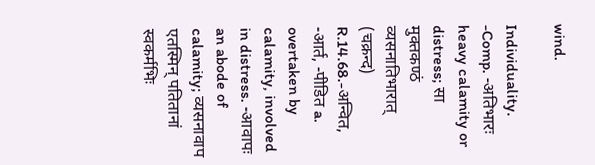wind.

Individuality. -Comp. -अतिभारः heavy calamity or distress; सा मुक्तकण्ठं व्यसनातिभारात् (चक्रन्द) R.14.68.-अन्वित, -आर्त, -पीडित a. overtaken by calamity, involved in distress. -आवापः an abode of calamity; व्यसनावाप एतस्मिन् पतितानां स्वकर्मभिः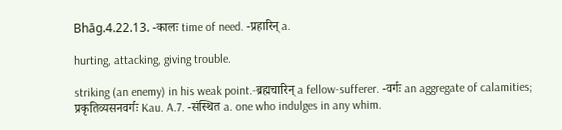Bhāg.4.22.13. -कालः time of need. -प्रहारिन् a.

hurting, attacking, giving trouble.

striking (an enemy) in his weak point.-ब्रह्मचारिन् a fellow-sufferer. -वर्गः an aggregate of calamities; प्रकृतिव्यसनवर्गः Kau. A.7. -संस्थित a. one who indulges in any whim.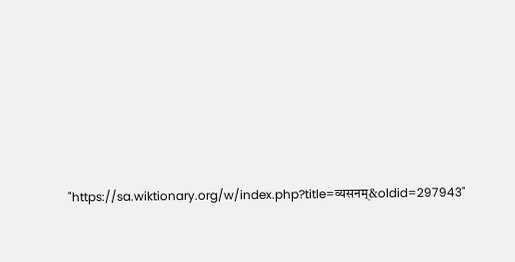"https://sa.wiktionary.org/w/index.php?title=व्यसनम्&oldid=297943"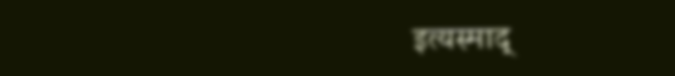इत्यस्माद्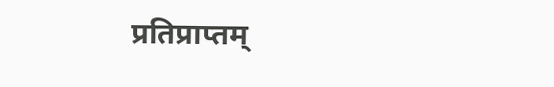प्रतिप्राप्तम्